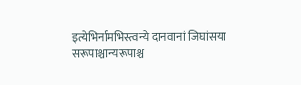इत्येभिर्नामभिस्त्वन्ये दानवानां जिघांसया
सरूपाश्चान्यरूपाश्च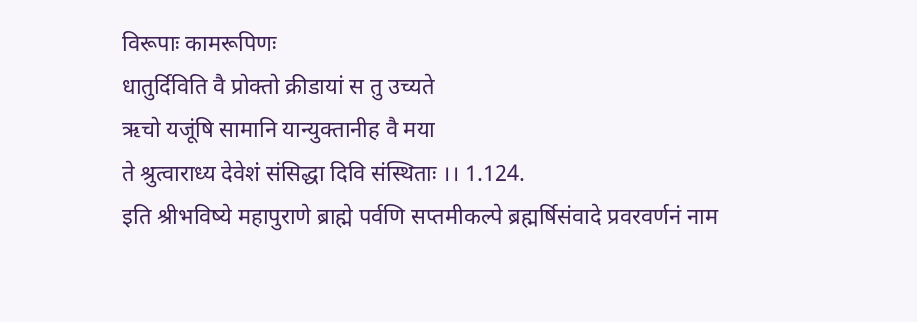विरूपाः कामरूपिणः
धातुर्दिविति वै प्रोक्तो क्रीडायां स तु उच्यते
ऋचो यजूंषि सामानि यान्युक्तानीह वै मया
ते श्रुत्वाराध्य देवेशं संसिद्धा दिवि संस्थिताः ।। 1.124.
इति श्रीभविष्ये महापुराणे ब्राह्मे पर्वणि सप्तमीकल्पे ब्रह्मर्षिसंवादे प्रवरवर्णनं नाम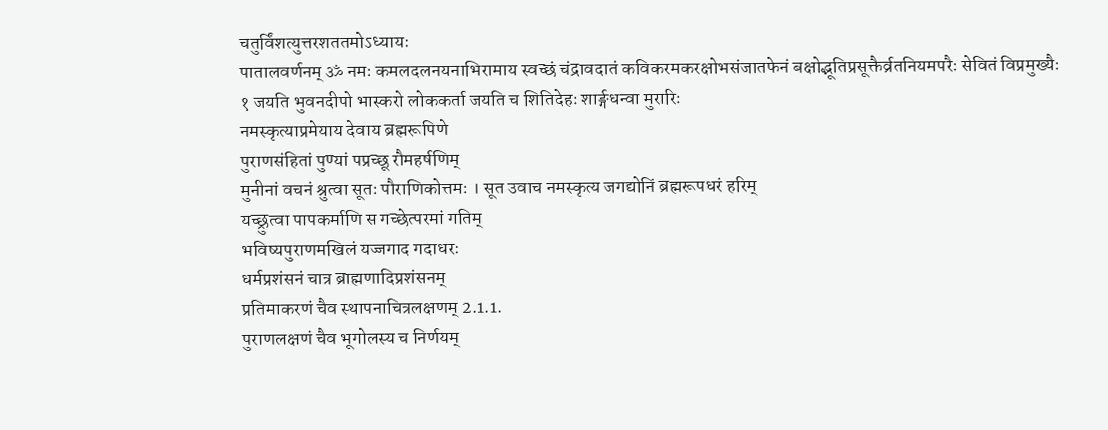चतुर्विंशत्युत्तरशततमोऽध्यायः
पातालवर्णनम् ॐ नमः कमलदलनयनाभिरामाय स्वच्छं चंद्रावदातं कविकरमकरक्षोभसंजातफेनं बक्षोद्भूतिप्रसूक्तैर्व्रतनियमपरैः सेवितं विप्रमुख्यैः
१ जयति भुवनदीपो भास्करो लोककर्ता जयति च शितिदेहः शार्ङ्गधन्वा मुरारिः
नमस्कृत्याप्रमेयाय देवाय ब्रह्मरूपिणे
पुराणसंहितां पुण्यां पप्रच्छू रौमहर्षणिम्
मुनीनां वचनं श्रुत्वा सूतः पौराणिकोत्तमः । सूत उवाच नमस्कृत्य जगद्योनिं ब्रह्मरूपधरं हरिम्
यच्छ्रुत्वा पापकर्माणि स गच्छेत्परमां गतिम्
भविष्यपुराणमखिलं यज्जगाद गदाधरः
धर्मप्रशंसनं चात्र ब्राह्मणादिप्रशंसनम्
प्रतिमाकरणं चैव स्थापनाचित्रलक्षणम् 2.1.1.
पुराणलक्षणं चैव भूगोलस्य च निर्णयम्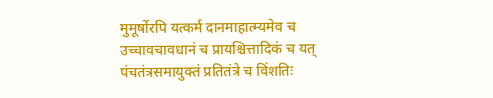मुमूर्षोरपि यत्कर्म दानमाहात्म्यमेव च
उच्चावचावधानं च प्रायश्चित्तादिकं च यत्
पंचतंत्रसमायुक्तं प्रतितंत्रे च विंशतिः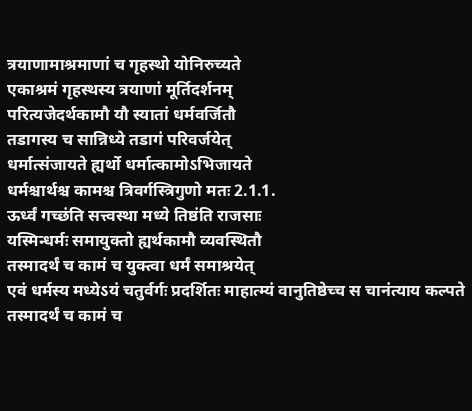त्रयाणामाश्रमाणां च गृहस्थो योनिरुच्यते
एकाश्रमं गृहस्थस्य त्रयाणां मूर्तिदर्शनम्
परित्यजेदर्थकामौ यौ स्यातां धर्मवर्जितौ
तडागस्य च सान्निध्ये तडागं परिवर्जयेत्
धर्मात्संजायते ह्यर्थो धर्मात्कामोऽभिजायते
धर्मश्चार्थश्च कामश्च त्रिवर्गस्त्रिगुणो मतः 2.1.1.
ऊर्ध्वं गच्छंति सत्त्वस्था मध्ये तिष्ठंति राजसाः
यस्मिन्धर्मः समायुक्तो ह्यर्थकामौ व्यवस्थितौ
तस्मादर्थं च कामं च युक्त्वा धर्मं समाश्रयेत्
एवं धर्मस्य मध्येऽयं चतुर्वर्गः प्रदर्शितः माहात्म्यं वानुतिष्ठेच्च स चानंत्याय कल्पते
तस्मादर्थं च कामं च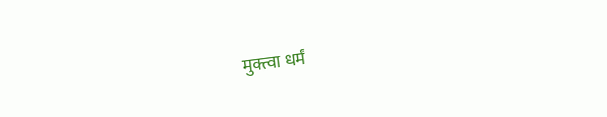मुक्त्वा धर्मं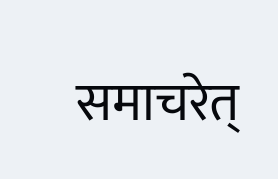समाचरेत्